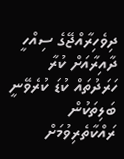ދިވެހިރާއްޖޭގެ ސިއްހީ ދާއިރާއަށް ކުރާ ހަރަދުތައް ކުޑަ ކުރެވޭނީ ބަލިތަކުން ރައްކާތެރިވުމަށް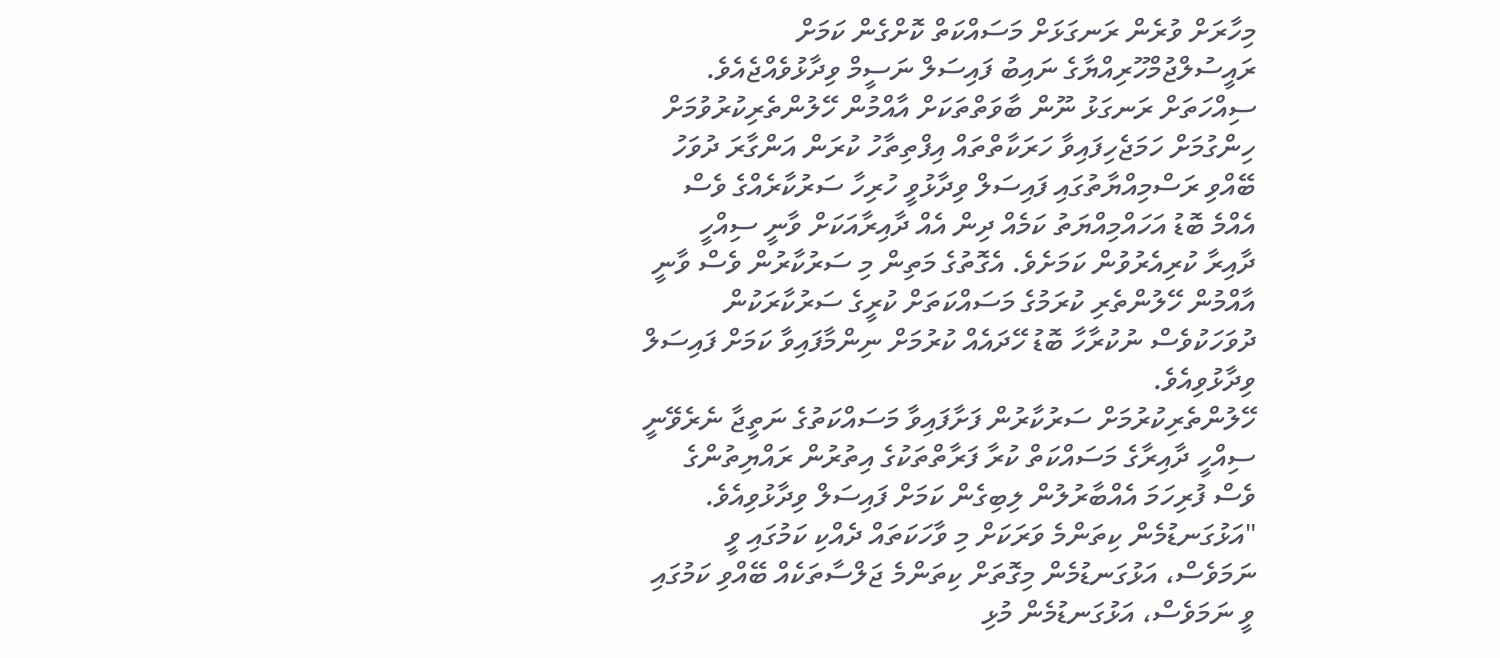މިހާރަށް ވުރެން ރަނގަޅަށް މަސައްކަތް ކޮށްގެން ކަމަށް ރައީސުލްޖުމްހޫރިއްޔާގެ ނައިބު ފައިސަލް ނަސީމް ވިދާޅުވެއްޖެއެވެ.
ސިއްހަތަށް ރަނގަޅު ނޫން ބާވަތްތަކަށް އާއްމުން ހޭލުންތެރިކުރުވުމަށް ހިންގުމަށް ހަމަޖެހިފައިވާ ހަރަކާތްތައް އިފްތިތާހު ކުރަން އަންގާރަ ދުވަހު ބޭއްވި ރަސްމިއްޔާތުގައި ފައިސަލް ވިދާޅުވީ ހުރިހާ ސަރުކާރެއްގެ ވެސް އެއްމެ ބޮޑު އަހައްމިއްޔަތު ކަމެއް ދިން އެއް ދާއިރާއަކަށް ވާނީ ސިއްހީ ދާއިރާ ކުރިއެރުވުން ކަމަށެވެ. އެގޮތުގެ މަތިން މި ސަރުކާރުން ވެސް ވާނީ އާއްމުން ހޭލުންތެރި ކުރަމުގެ މަސައްކަތަށް ކުރީގެ ސަރުކާރަކުން ދުވަހަކުވެސް ނުކުރާހާ ބޮޑު ހޭދައެއް ކުރުމަށް ނިންމާފައިވާ ކަމަށް ފައިސަލް ވިދާޅުވިއެވެ.
ހޭލުންތެރިކުރުމަށް ސަރުކާރުން ފަށާފައިވާ މަސައްކަތުގެ ނަތީޖާ ނެރެވޭނީ ސިއްހީ ދާއިރާގެ މަސައްކަތް ކުރާ ފަރާތްތަކުގެ އިތުރުން ރައްޔިތުންގެ ވެސް ފުރިހަމަ އެއްބާރުލުން ލިބިގެން ކަމަށް ފައިސަލް ވިދާޅުވިއެވެ.
"އަޅުގަނޑުމެން ކިތަންމެ ވަރަކަށް މި ވާހަކަތައް ދެއްކި ކަމުގައި ވީ ނަމަވެސް، އަޅުގަނޑުމެން މިގޮތަށް ކިތަންމެ ޖަލްސާތަކެއް ބޭއްވި ކަމުގައި ވީ ނަމަވެސް، އަޅުގަނޑުމެން މުޅި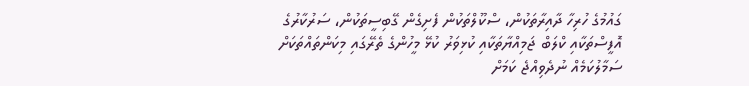ގައުމުގެ ހުރިހާ ދާއިރާތަކުން، ސްކޫލްތަކުން ފެށިގެން ގޭބިސީތަކުން، ސަރުކާރުގެ އޮފީސްތަކާއި ކްލަބް ޖަމިއްޔާތަކާއި ކުޅިވަރު ކުޅޭ މީހުންގެ ތެރޭގައި މިކަންތައްތަކަށް ސަމާލުކަމެއް ނުދެވިއްޖެ ކަމަށް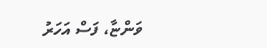ވަންޏާ، ފަސް އަހަރު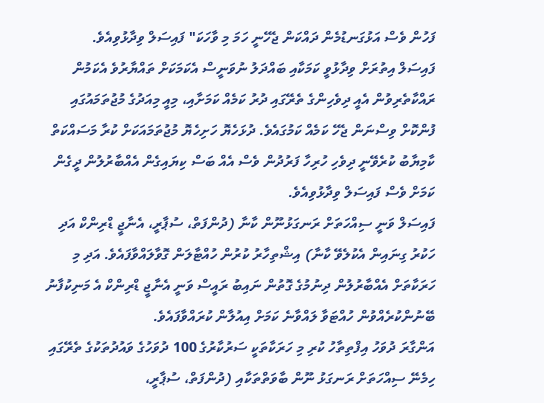ފަހުން ވެސް އަޅުގަނޑުމެން ދައްކަން ޖެހޭނީ ހަމަ މި ވާހަކަ" ފައިސަލް ވިދާޅުވިއެވެ.
ފައިސަލް އިތުރަށް ވިދާޅުވީ ކަމަކާއި ބައްދަލު ނުވަނީސް އެކަމަކަށް ތައްޔާރުވެ އެކަމުން ރައްކާތެރިވުން އެއީ ދިވެހިންގެ ތެރޭގައި ދުރު ކަމެއް ކަމަށާއި، މިއީ މިއަދުގެ މުޖުތަމައުގައި ފުންކޮށް ވިސްނަން ޖެހޭ ކަމެއް ކަމުގައެވެ. ދުޅަހެޔޮ ހަށިހެޔޮ މުޖުތަމައަކަށް ކުރާ މަސައްކަތް ކާމިޔާބު ކުރެވޭނީ ދިވެހި ހުރިހާ ފަރުދުން ވެސް އެއް ބަސް ކިޔައިގެން އެއްބާރުލުން ދީގެން ކަމަށް ވެސް ފައިސަލް ވިދާޅުވިއެވެ.
ފައިސަލް ވަނީ ސިއްހަތަށް ރަނގަޅުނޫން ކާނާ (ދުންފަތް، ސުޕާރީ، އެނާޖީ ޑްރިންކް އަދި ހަކުރު ގިނައިން އެކުލެވޭ ކާނާ) އިޝްތިހާރު ކުރުން ހުއްޓާލަން ގޮވާލައްވާފައެވެ. އަދި މި ހަރަކާތަށް އެއްބާރުލުން ދިނުމުގެ ގޮތުން ނައިބު ރައީސް ވަނީ އެނާޖީ ޑްރިންކް އެ މަނިކުފާނު ބޭނުންކުރެއްވުން ހުއްޓަވާ ލައްވާނެ ކަމަށް އިއުލާން ކުރައްވާފައެވެ.
އަންގާރަ ދުވަހު އިފްތިތާހު ކުރި މި ހަރަކާތަކީ ސަރުކާރުގެ 100 ދުވަހުގެ ވައުދުތަކުގެ ތެރޭގައި ހިމެނޭ ސިއްހަތަށް ރަނގަޅު ނޫން ބާވަތްތަކާއި (ދުންފަތް، ސުޕާރީ،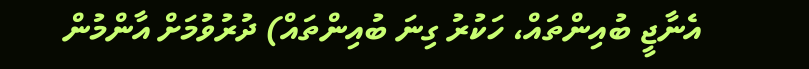އެނާޖީ ބުއިންތައް، ހަކުރު ގިނަ ބުއިންތައް) ދުރުވުމަށް އާންމުން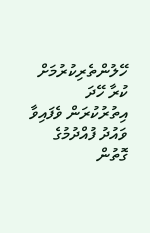ހޭލުންތެރިކުރުމަށް ކުރާ ހޭދަ އިތުރުކުރަން ވެފައިވާ ވައުދު ފުއްދުމުގެ ގޮތުން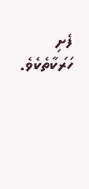ފެށި ހަރަކާތެކެވެ.